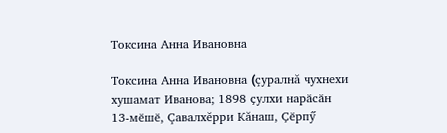Токсина Анна Ивановна

Токсина Анна Ивановна (çуралнă чухнехи хушамат Иванова; 1898 ҫулхи нарӑсӑн 13-мӗшӗ, Çавалхĕрри Кăнаш, Ҫӗрпӳ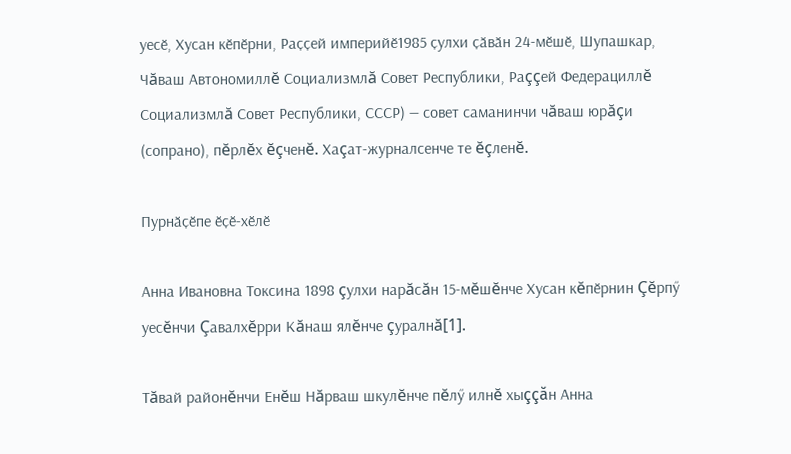уесӗ, Хусан кӗпӗрни, Раҫҫей империйӗ1985 ҫулхи ҫӑвӑн 24-мӗшӗ, Шупашкар, Чăваш Автономиллĕ Социализмлă Совет Республики, Раççей Федерациллĕ Социализмлă Совет Республики, СССР) — совет саманинчи чăваш юрăçи (сопрано), пĕрлĕх ĕçченĕ. Хаçат-журналсенче те ĕçленĕ.

Пурнӑҫӗпе ӗҫӗ-хӗлӗ

Анна Ивановна Токсина 1898 çулхи нарăсăн 15-мĕшĕнче Хусан кĕпӗрнин Çĕрпӳ уесĕнчи Çавалхĕрри Кăнаш ялĕнче çуралнă[1].

Тăвай районĕнчи Енĕш Нăрваш шкулĕнче пĕлӳ илнĕ хыççăн Анна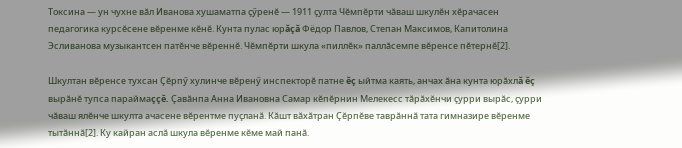Токсина — ун чухне вăл Иванова хушаматпа çӳренĕ — 1911 çулта Чĕмпĕрти чăваш шкулӗн хӗрачасен педагогика курсӗсене вĕренме кӗнӗ. Кунта пулас юрăçă Фёдор Павлов, Степан Максимов, Капитолина Эсливанова музыкантсен патĕнче вĕреннӗ. Чĕмпĕрти шкула «пиллĕк» паллăсемпе вĕренсе пĕтернӗ[2].

Шкултан вĕренсе тухсан Çĕрпӳ хулинче вĕренӳ инспекторĕ патне ĕç ыйтма каять, анчах ăна кунта юрăхлă ĕç вырăнĕ тупса параймаççĕ. Çавăнпа Анна Ивановна Самар кĕпĕрнин Мелекесс тăрăхĕнчи çурри вырăс, çурри чăваш ялĕнче шкулта ачасене вĕрентме пуçланӑ. Кăшт вăхăтран Çĕрпĕве таврăннӑ тата гимназире вĕренме тытăннӑ[2]. Ку кайран аслӑ шкула вӗренме кӗме май панӑ.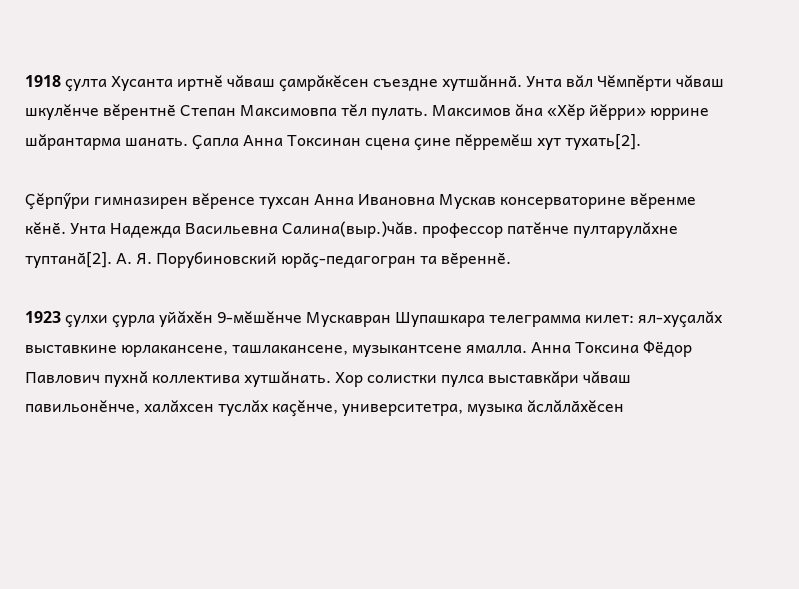1918 çулта Хусанта иртнĕ чăваш çамрăкĕсен съездне хутшăннӑ. Унта вăл Чĕмпĕрти чăваш шкулĕнче вĕрентнӗ Степан Максимовпа тĕл пулать. Максимов ăна «Хĕр йĕрри» юррине шăрантарма шанать. Ҫапла Анна Токсинан сцена çине пĕрремĕш хут тухать[2].

Çĕрпӳри гимназирен вĕренсе тухсан Анна Ивановна Мускав консерваторине вĕренме кĕнӗ. Унта Надежда Васильевна Салина(выр.)чăв. профессор патĕнче пултарулăхне туптанӑ[2]. А. Я. Порубиновский юрӑҫ-педагогран та вӗреннӗ.

1923 çулхи çурла уйăхĕн 9-мĕшĕнче Мускавран Шупашкара телеграмма килет: ял-хуçалăх выставкине юрлакансене, ташлакансене, музыкантсене ямалла. Анна Токсина Фёдор Павлович пухнă коллектива хутшăнать. Хор солистки пулса выставкăри чăваш павильонĕнче, халăхсен туслăх каçĕнче, университетра, музыка ăслăлӑхĕсен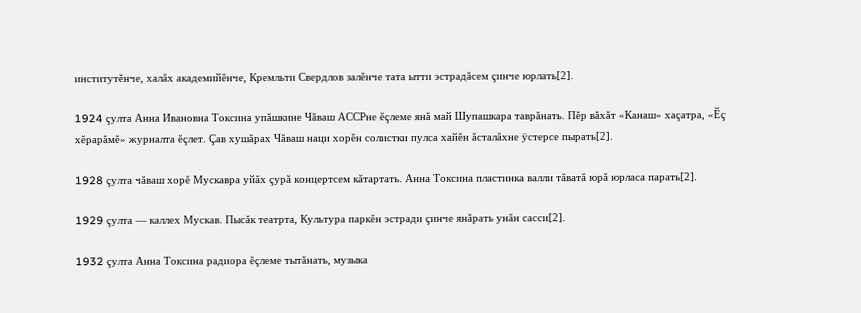институтĕнче, халăх академийĕнче, Кремльти Свердлов залĕнче тата ытти эстрадăсем çинче юрлать[2].

1924 çулта Анна Ивановна Токсина упăшкине Чăваш АССРне ĕçлеме янă май Шупашкара таврăнать. Пĕр вăхăт «Канаш» хаçатра, «Ӗç хĕрарăмĕ» журналта ĕçлет. Çав хушăрах Чăваш наци хорĕн солистки пулса хайĕн ăсталăхне ÿстерсе пырать[2].

1928 çулта чăваш хорĕ Мускавра уйăх çурă концертсем кăтартать. Анна Токсина пластинка валли тăватă юрă юрласа парать[2].

1929 çулта — каллех Мускав. Пысăк театрта, Культура паркĕн эстради çинче янăрать унăн сасси[2].

1932 çулта Анна Токсина радиора ĕçлеме тытăнать, музыка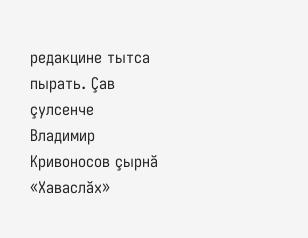редакцине тытса пырать. Çав çулсенче Владимир Кривоносов çырнă «Хаваслăх»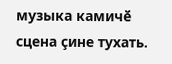музыка камичӗ сцена çине тухать.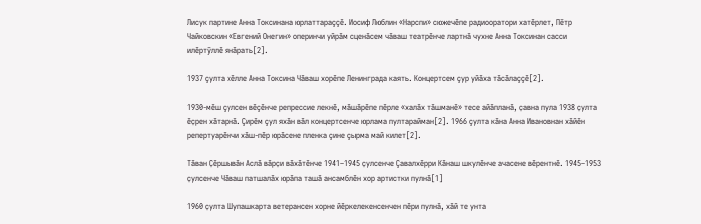Лисук партине Анна Токсинана юрлаттараççĕ. Иосиф Люблин «Нарспи» сюжечĕпе радиооратори хатĕрлет, Пётр Чайковскин «Евгений Онегин» оперинчи уйрăм сценăсем чăваш театрĕнче лартнă чухне Анна Токсинан сасси илĕртÿллĕ янăрать[2].

1937 çулта хĕлле Анна Токсина Чăваш хорĕпе Ленинграда каять. Концертсем çур уйăха тăсăлаççĕ[2].

1930-мĕш çулсен вĕçĕнче репрессие лекнĕ, мăшăрĕпе пĕрле «халăх тăшманĕ» тесе айăпланă, ҫавна пула 1938 ҫулта ӗҫрен хӑтарнӑ. Çирĕм çул яхăн вăл концертсенче юрлама пултарайман[2]. 1966 çулта кăна Анна Ивановнан хăйĕн репертуарĕнчи хăш-пĕр юрăсене пленка çине çырма май килет[2].

Тӑван Ҫӗршывӑн Аслӑ вӑрҫи вӑхӑтӗнче 1941–1945 ҫулсенче Çавалхĕрри Кăнаш шкулӗнче ачасене вӗрентнӗ. 1945–1953 ҫулсенче Чӑваш патшалӑх юрӑпа ташӑ ансамблӗн хор артистки пулнӑ[1]

1960 ҫулта Шупашкарта ветерансен хорне йӗркелекенсенчен пӗри пулнӑ, хӑй те унта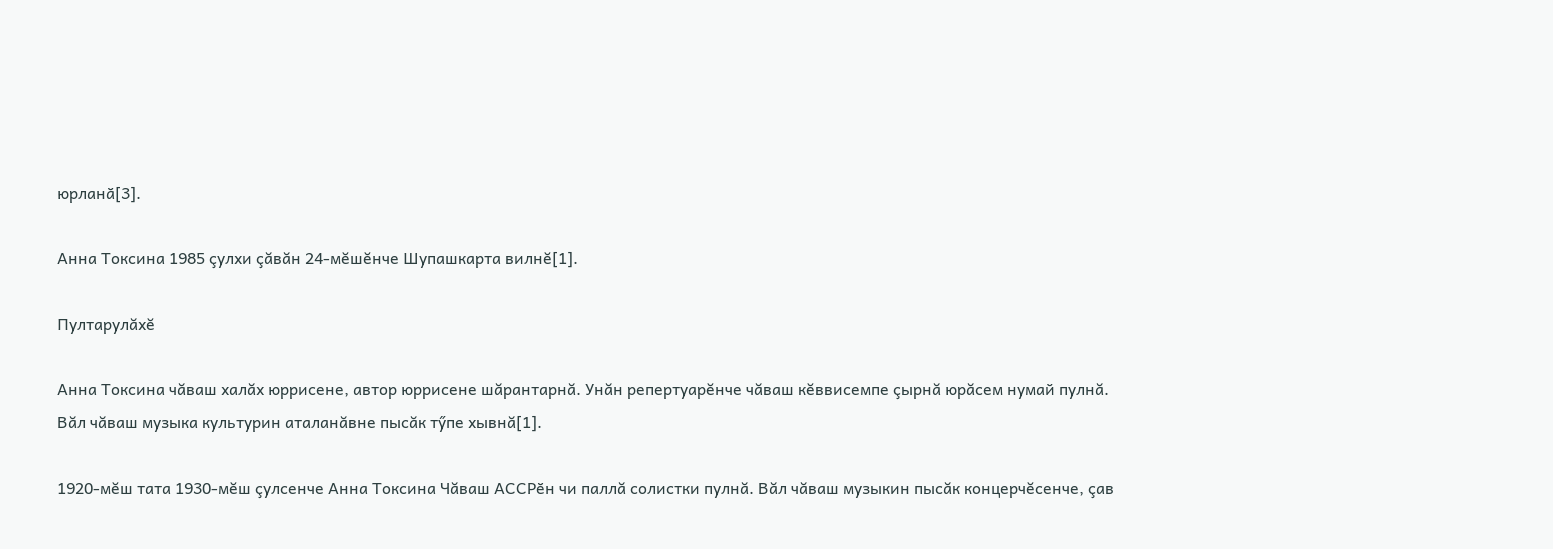юрланӑ[3].

Анна Токсина 1985 çулхи çăвăн 24-мĕшĕнче Шупашкарта вилнĕ[1].

Пултарулăхĕ

Анна Токсина чăваш халăх юррисене, автор юррисене шăрантарнă. Унăн репертуарĕнче чăваш кĕввисемпе çырнă юрăсем нумай пулнă. Вăл чăваш музыка культурин аталанăвне пысăк тӳпе хывнă[1].

1920-мĕш тата 1930-мĕш çулсенче Анна Токсина Чăваш АССРӗн чи паллă солистки пулнă. Вăл чăваш музыкин пысăк концерчĕсенче, çав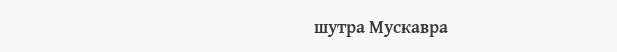шутра Мускавра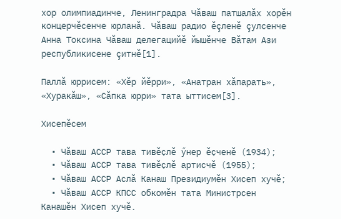хор олимпиадинче, Ленинградра Чăваш патшалăх хорĕн концерчĕсенче юрланă. Чăваш радио ĕçленĕ çулсенче Анна Токсина Чăваш делегацийĕ йышĕнче Вăтам Ази республикисене çитнĕ[1].

Паллӑ юррисем: «Хӗр йӗрри», «Анатран хӑпарать», «Хуракӑш», «Сӑпка юрри» тата ыттисем[3].

Хисепӗсем

  • Чӑваш АССР тава тивӗҫлӗ ӳнер ӗҫченӗ (1934);
  • Чӑваш АССР тава тивӗҫлӗ артисчӗ (1955);
  • Чӑваш АССР Аслӑ Канаш Президиумӗн Хисеп хучӗ;
  • Чӑваш АССР КПСС обкомӗн тата Министрсен Канашӗн Хисеп хучӗ.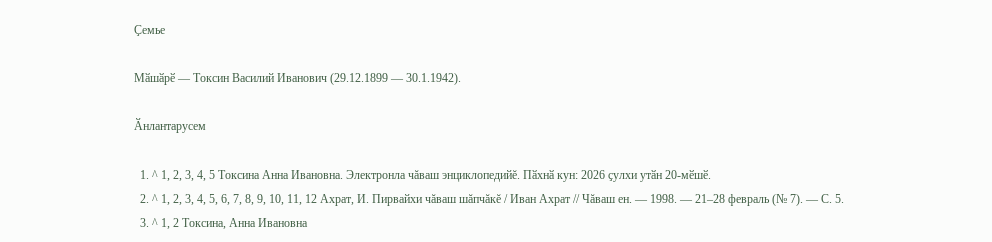Ҫемье

Мӑшӑрӗ — Токсин Василий Иванович (29.12.1899 — 30.1.1942).

Ӑнлантарусем

  1. ^ 1, 2, 3, 4, 5 Токсина Анна Ивановна. Электронла чăваш энциклопедийĕ. Пӑхнӑ кун: 2026 ҫулхи утӑн 20-мӗшӗ.
  2. ^ 1, 2, 3, 4, 5, 6, 7, 8, 9, 10, 11, 12 Ахрат, И. Пирвайхи чăваш шăпчăкĕ / Иван Ахрат // Чăваш ен. — 1998. — 21–28 февраль (№ 7). — С. 5.
  3. ^ 1, 2 Токсина, Анна Ивановна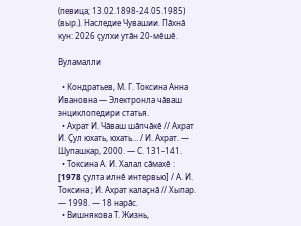(певица; 13.02.1898-24.05.1985) (выр.). Наследие Чувашии. Пӑхнӑ кун: 2026 ҫулхи утӑн 20-мӗшӗ.

Вуламалли

  • Кондратьев, М. Г. Токсина Анна Ивановна — Электронла чăваш энциклопедири статья.
  • Ахрат И. Чăваш шăпчăкĕ // Ахрат И. Çул юхать, юхать… / И. Ахрат. — Шупашкар, 2000. — С. 131–141.
  • Токсина А. И. Халал сăмахĕ : [1978 çулта илнĕ интервью] / А. И. Токсина ; И. Ахрат калаçнă // Хыпар. — 1998. — 18 нарăс.
  • Вишнякова Т. Жизнь,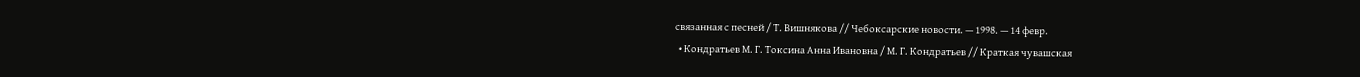связанная с песней / Т. Вишнякова // Чебоксарские новости. — 1998. — 14 февр.
  • Кондратьев М. Г. Токсина Анна Ивановна / М. Г. Кондратьев // Краткая чувашская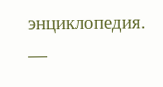энциклопедия. —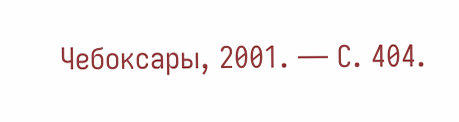Чебоксары, 2001. — С. 404.